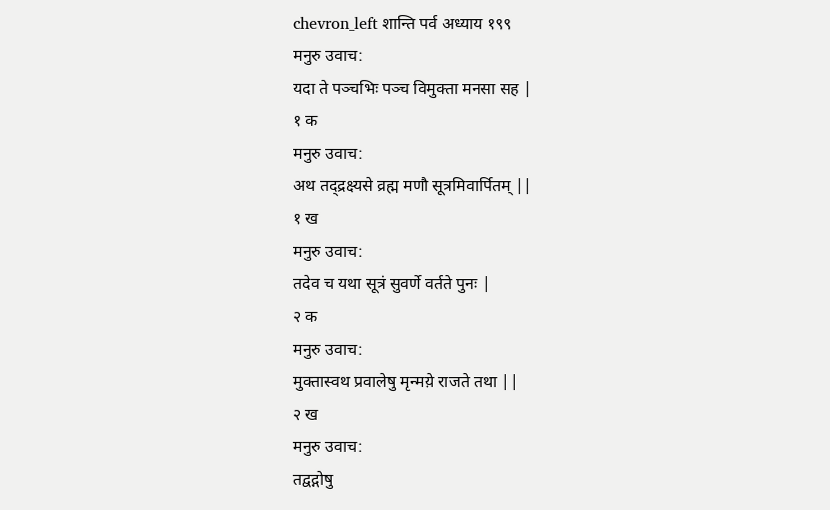chevron_left शान्ति पर्व अध्याय १९९
मनुरु उवाच:
यदा ते पञ्चभिः पञ्च विमुक्ता मनसा सह |
१ क
मनुरु उवाच:
अथ तद्द्रक्ष्यसे व्रह्म मणौ सूत्रमिवार्पितम् ||
१ ख
मनुरु उवाच:
तदेव च यथा सूत्रं सुवर्णे वर्तते पुनः |
२ क
मनुरु उवाच:
मुक्तास्वथ प्रवालेषु मृन्मय़े राजते तथा ||
२ ख
मनुरु उवाच:
तद्वद्गोषु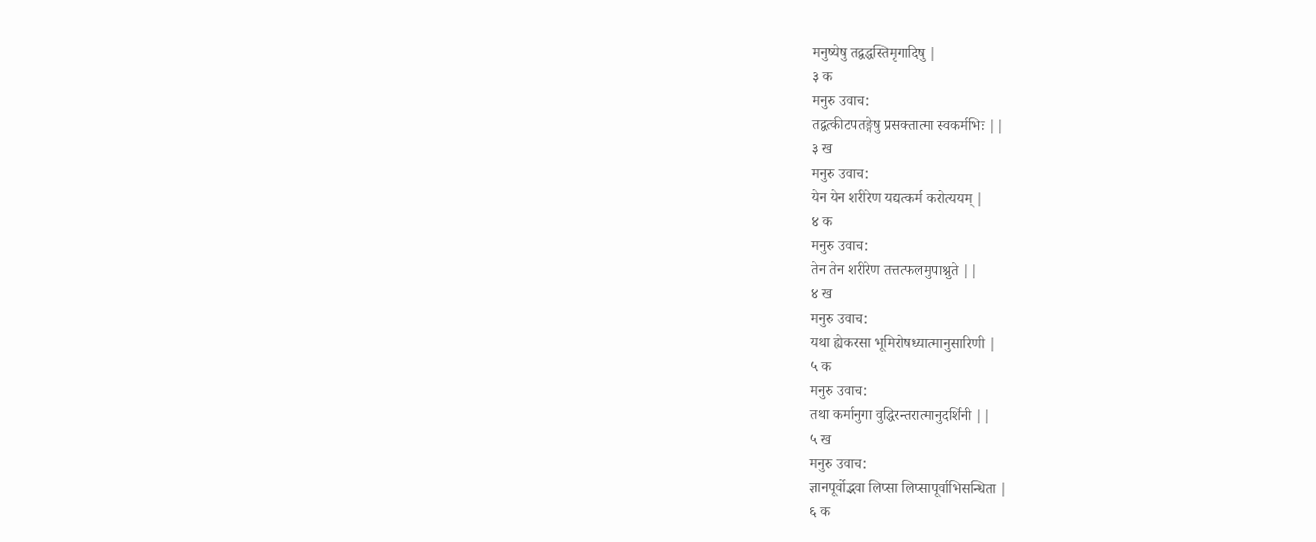मनुष्येषु तद्वद्धस्तिमृगादिषु |
३ क
मनुरु उवाच:
तद्वत्कीटपतङ्गेषु प्रसक्तात्मा स्वकर्मभिः ||
३ ख
मनुरु उवाच:
येन येन शरीरेण यद्यत्कर्म करोत्ययम् |
४ क
मनुरु उवाच:
तेन तेन शरीरेण तत्तत्फलमुपाश्नुते ||
४ ख
मनुरु उवाच:
यथा ह्येकरसा भूमिरोषध्यात्मानुसारिणी |
५ क
मनुरु उवाच:
तथा कर्मानुगा वुद्धिरन्तरात्मानुदर्शिनी ||
५ ख
मनुरु उवाच:
ज्ञानपूर्वोद्भवा लिप्सा लिप्सापूर्वाभिसन्धिता |
६ क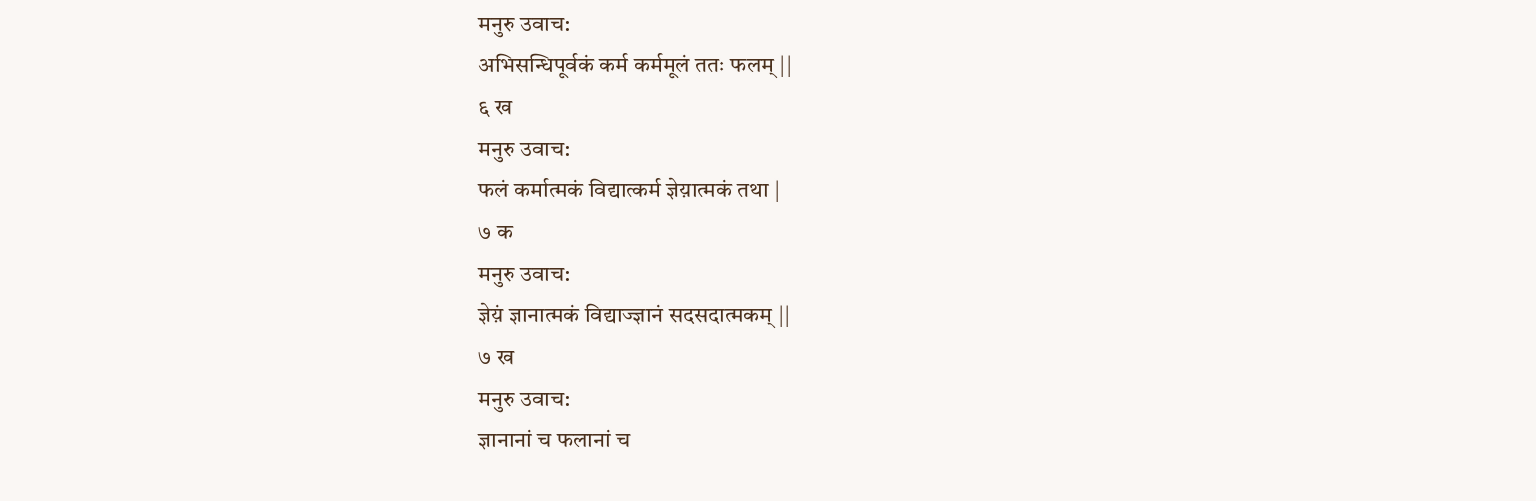मनुरु उवाच:
अभिसन्धिपूर्वकं कर्म कर्ममूलं ततः फलम् ||
६ ख
मनुरु उवाच:
फलं कर्मात्मकं विद्यात्कर्म ज्ञेय़ात्मकं तथा |
७ क
मनुरु उवाच:
ज्ञेय़ं ज्ञानात्मकं विद्याज्ज्ञानं सदसदात्मकम् ||
७ ख
मनुरु उवाच:
ज्ञानानां च फलानां च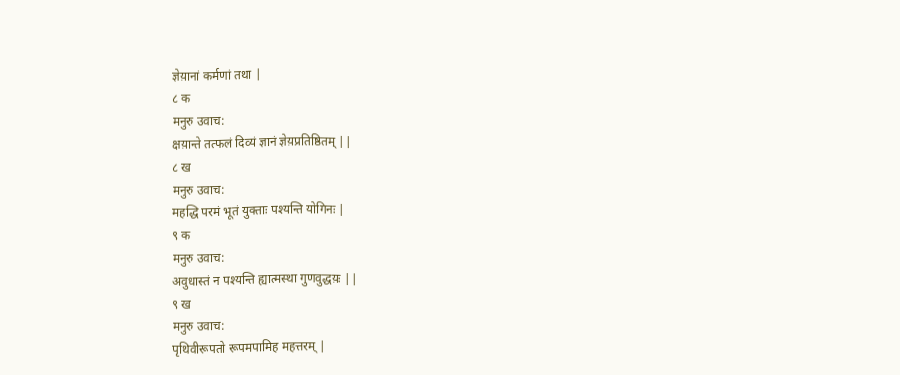ज्ञेय़ानां कर्मणां तथा |
८ क
मनुरु उवाच:
क्षय़ान्ते तत्फलं दिव्यं ज्ञानं ज्ञेय़प्रतिष्ठितम् ||
८ ख
मनुरु उवाच:
महद्धि परमं भूतं युक्ताः पश्यन्ति योगिनः |
९ क
मनुरु उवाच:
अवुधास्तं न पश्यन्ति ह्यात्मस्था गुणवुद्धय़ः ||
९ ख
मनुरु उवाच:
पृथिवीरूपतो रूपमपामिह महत्तरम् |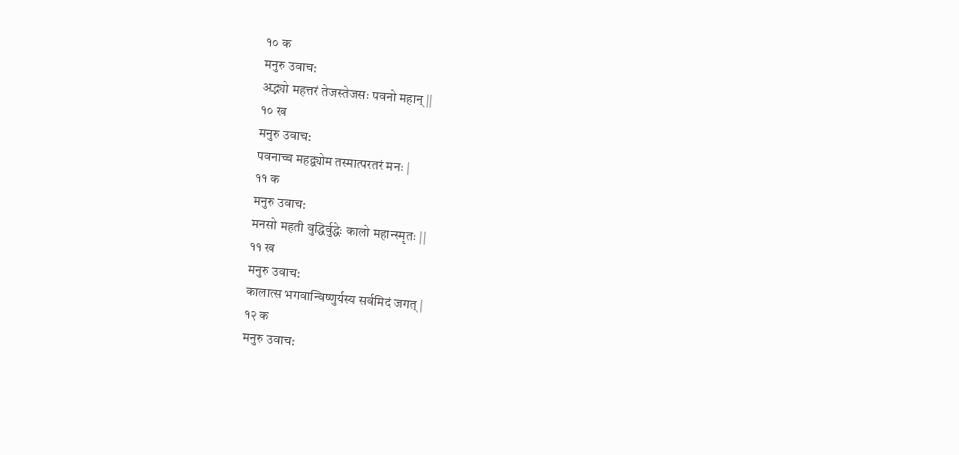१० क
मनुरु उवाच:
अद्भ्यो महत्तरं तेजस्तेजसः पवनो महान् ||
१० ख
मनुरु उवाच:
पवनाच्च महद्व्योम तस्मात्परतरं मनः |
११ क
मनुरु उवाच:
मनसो महती वुद्धिर्वुद्धेः कालो महान्स्मृतः ||
११ ख
मनुरु उवाच:
कालात्स भगवान्विष्णुर्यस्य सर्वमिदं जगत् |
१२ क
मनुरु उवाच: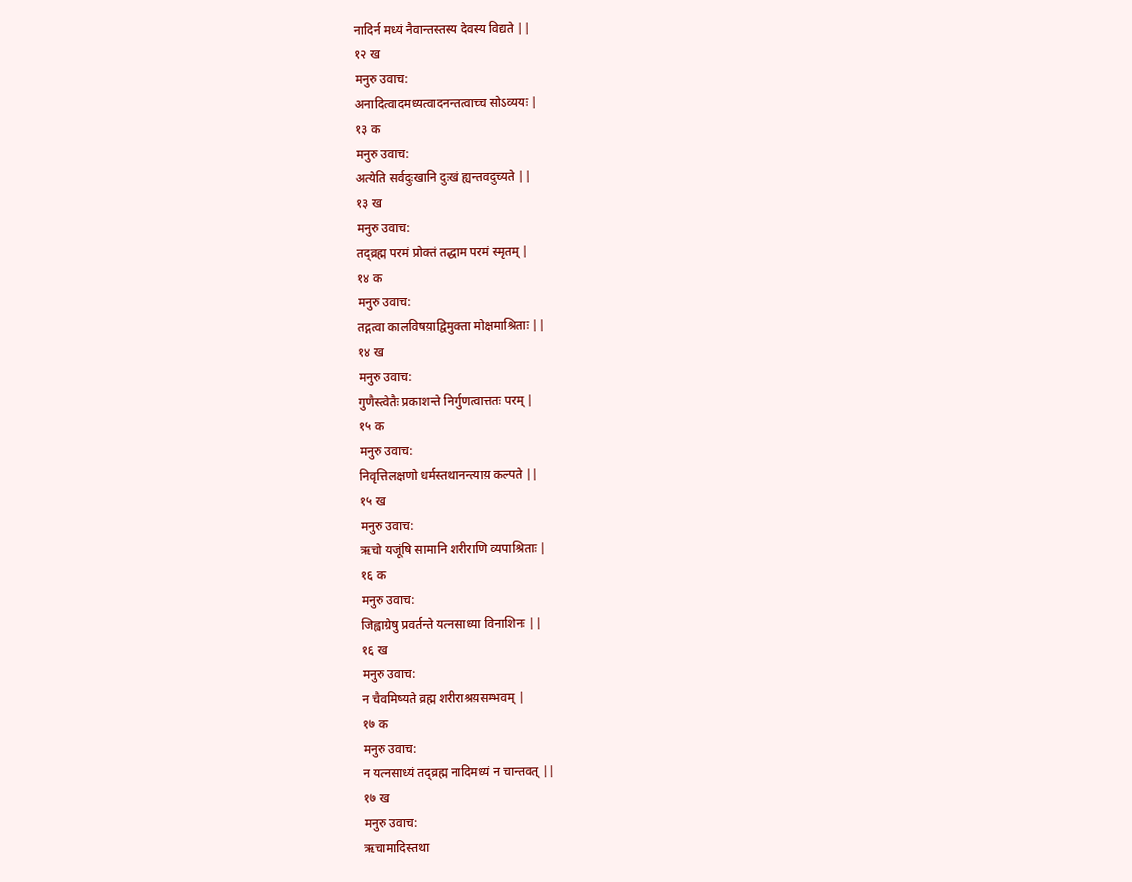नादिर्न मध्यं नैवान्तस्तस्य देवस्य विद्यते ||
१२ ख
मनुरु उवाच:
अनादित्वादमध्यत्वादनन्तत्वाच्च सोऽव्ययः |
१३ क
मनुरु उवाच:
अत्येति सर्वदुःखानि दुःखं ह्यन्तवदुच्यते ||
१३ ख
मनुरु उवाच:
तद्व्रह्म परमं प्रोक्तं तद्धाम परमं स्मृतम् |
१४ क
मनुरु उवाच:
तद्गत्वा कालविषय़ाद्विमुक्ता मोक्षमाश्रिताः ||
१४ ख
मनुरु उवाच:
गुणैस्त्वेतैः प्रकाशन्ते निर्गुणत्वात्ततः परम् |
१५ क
मनुरु उवाच:
निवृत्तिलक्षणो धर्मस्तथानन्त्याय़ कल्पते ||
१५ ख
मनुरु उवाच:
ऋचो यजूंषि सामानि शरीराणि व्यपाश्रिताः |
१६ क
मनुरु उवाच:
जिह्वाग्रेषु प्रवर्तन्ते यत्नसाध्या विनाशिनः ||
१६ ख
मनुरु उवाच:
न चैवमिष्यते व्रह्म शरीराश्रय़सम्भवम् |
१७ क
मनुरु उवाच:
न यत्नसाध्यं तद्व्रह्म नादिमध्यं न चान्तवत् ||
१७ ख
मनुरु उवाच:
ऋचामादिस्तथा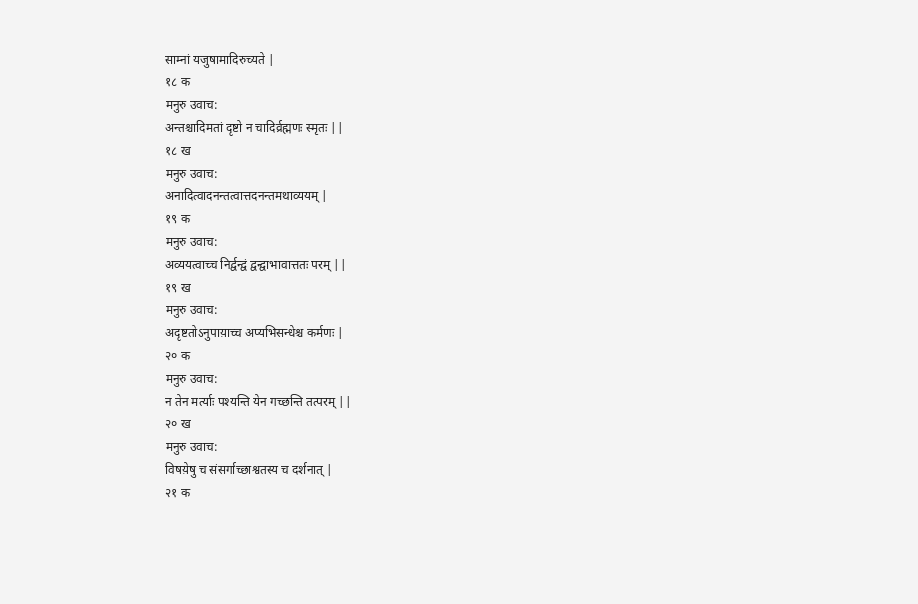साम्नां यजुषामादिरुच्यते |
१८ क
मनुरु उवाच:
अन्तश्चादिमतां दृष्टो न चादिर्व्रह्मणः स्मृतः ||
१८ ख
मनुरु उवाच:
अनादित्वादनन्तत्वात्तदनन्तमथाव्ययम् |
१९ क
मनुरु उवाच:
अव्ययत्वाच्च निर्द्वन्द्वं द्वन्द्वाभावात्ततः परम् ||
१९ ख
मनुरु उवाच:
अदृष्टतोऽनुपाय़ाच्च अप्यभिसन्धेश्च कर्मणः |
२० क
मनुरु उवाच:
न तेन मर्त्याः पश्यन्ति येन गच्छन्ति तत्परम् ||
२० ख
मनुरु उवाच:
विषय़ेषु च संसर्गाच्छाश्वतस्य च दर्शनात् |
२१ क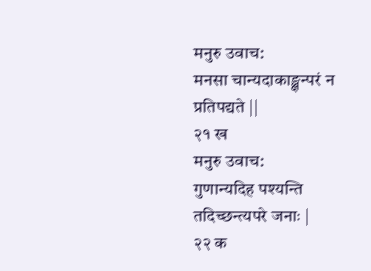मनुरु उवाच:
मनसा चान्यदाकाङ्क्षन्परं न प्रतिपद्यते ||
२१ ख
मनुरु उवाच:
गुणान्यदिह पश्यन्ति तदिच्छन्त्यपरे जनाः |
२२ क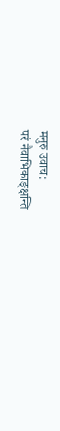मनुरु उवाच:
परं नैवाभिकाङ्क्षन्ति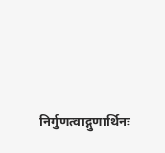निर्गुणत्वाद्गुणार्थिनः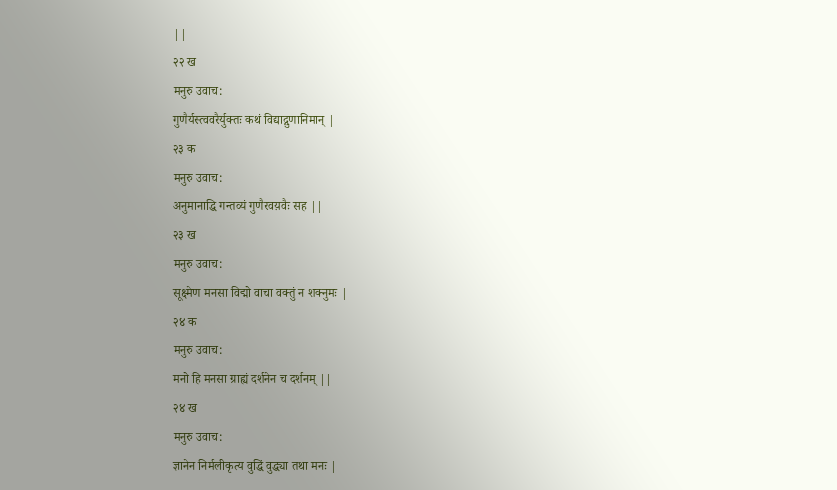||
२२ ख
मनुरु उवाच:
गुणैर्यस्त्ववरैर्युक्तः कथं विद्याद्गुणानिमान् |
२३ क
मनुरु उवाच:
अनुमानाद्धि गन्तव्यं गुणैरवय़वैः सह ||
२३ ख
मनुरु उवाच:
सूक्ष्मेण मनसा विद्मो वाचा वक्तुं न शक्नुमः |
२४ क
मनुरु उवाच:
मनो हि मनसा ग्राह्यं दर्शनेन च दर्शनम् ||
२४ ख
मनुरु उवाच:
ज्ञानेन निर्मलीकृत्य वुद्धिं वुद्ध्या तथा मनः |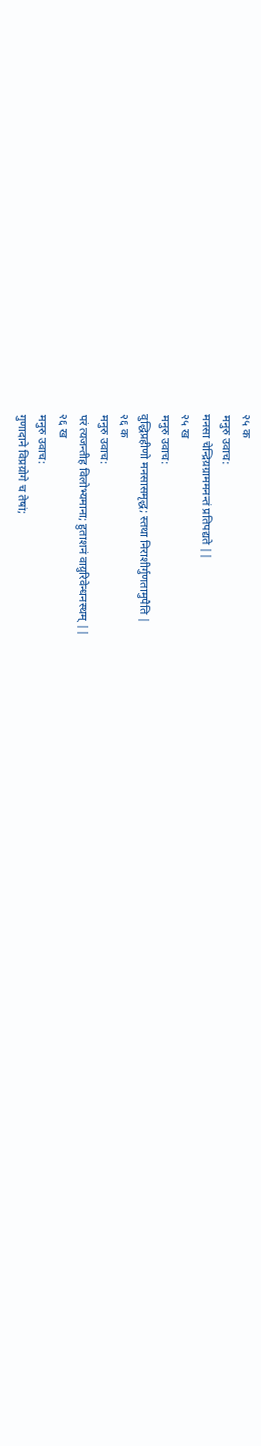२५ क
मनुरु उवाच:
मनसा चेन्द्रिय़ग्राममनन्तं प्रतिपद्यते ||
२५ ख
मनुरु उवाच:
वुद्धिप्रहीणो मनसासमृद्ध; स्तथा निराशीर्गुणतामुपैति |
२६ क
मनुरु उवाच:
परं त्यजन्तीह विलोभ्यमाना; हुताशनं वाय़ुरिवेन्धनस्थम् ||
२६ ख
मनुरु उवाच:
गुणादाने विप्रय़ोगे च तेषां;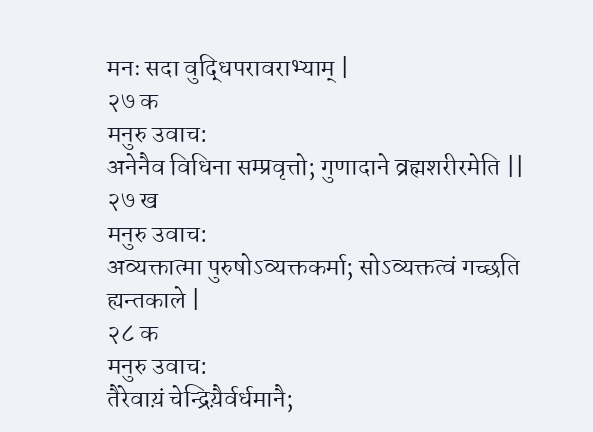मनः सदा वुद्धिपरावराभ्याम् |
२७ क
मनुरु उवाच:
अनेनैव विधिना सम्प्रवृत्तो; गुणादाने व्रह्मशरीरमेति ||
२७ ख
मनुरु उवाच:
अव्यक्तात्मा पुरुषोऽव्यक्तकर्मा; सोऽव्यक्तत्वं गच्छति ह्यन्तकाले |
२८ क
मनुरु उवाच:
तैरेवाय़ं चेन्द्रिय़ैर्वर्धमानै;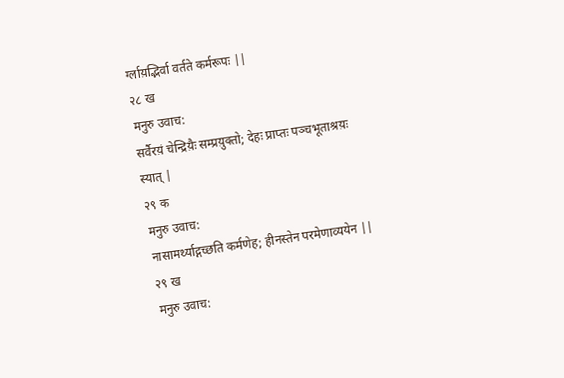र्ग्लाय़द्भिर्वा वर्तते कर्मरूपः ||
२८ ख
मनुरु उवाच:
सर्वैरय़ं चेन्द्रिय़ैः सम्प्रय़ुक्तो; देहः प्राप्तः पञ्चभूताश्रय़ः स्यात् |
२९ क
मनुरु उवाच:
नासामर्थ्याद्गच्छति कर्मणेह; हीनस्तेन परमेणाव्ययेन ||
२९ ख
मनुरु उवाच: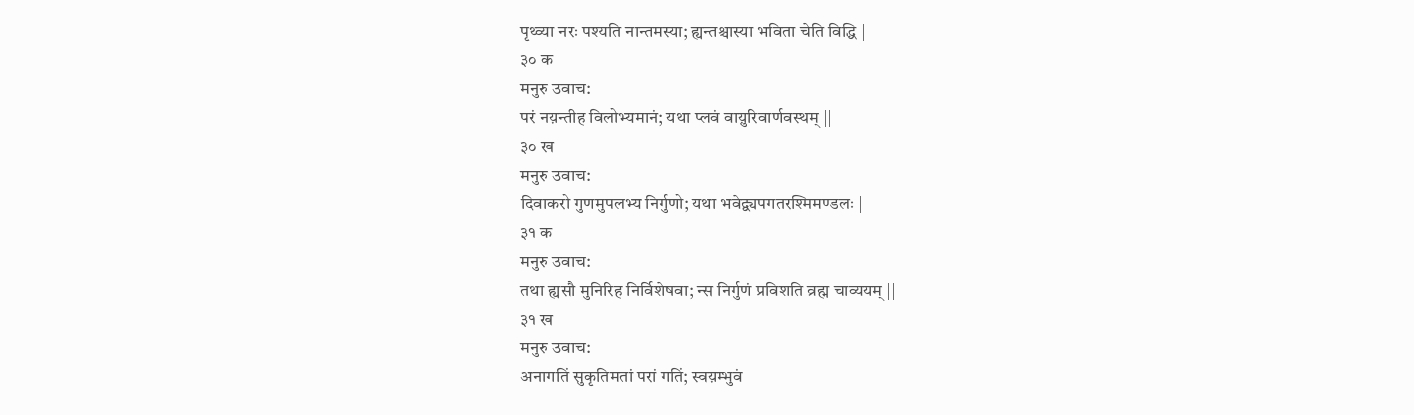पृथ्व्या नरः पश्यति नान्तमस्या; ह्यन्तश्चास्या भविता चेति विद्धि |
३० क
मनुरु उवाच:
परं नय़न्तीह विलोभ्यमानं; यथा प्लवं वाय़ुरिवार्णवस्थम् ||
३० ख
मनुरु उवाच:
दिवाकरो गुणमुपलभ्य निर्गुणो; यथा भवेद्व्यपगतरश्मिमण्डलः |
३१ क
मनुरु उवाच:
तथा ह्यसौ मुनिरिह निर्विशेषवा; न्स निर्गुणं प्रविशति व्रह्म चाव्ययम् ||
३१ ख
मनुरु उवाच:
अनागतिं सुकृतिमतां परां गतिं; स्वय़म्भुवं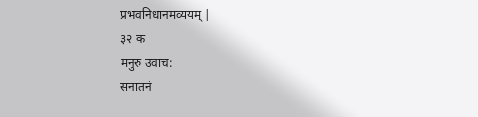प्रभवनिधानमव्ययम् |
३२ क
मनुरु उवाच:
सनातनं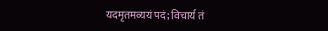यदमृतमव्ययं पदं; विचार्य तं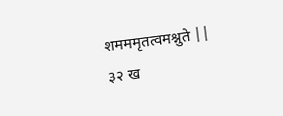शमममृतत्वमश्नुते ||
३२ ख